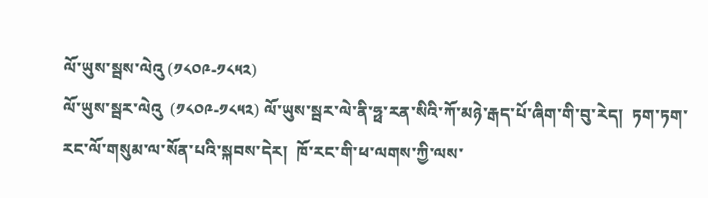ལོ་ཡུས་སྦས་ལེའུ (༡༨༠༩-༡༨༥༢)
ལོ་ཡུས་སྦར་ལེའུ  (༡༨༠༩-༡༨༥༢) ལོ་ཡུས་སྦར་ལེ་ནི་ཧྥ་རན་སིའི་ཀོ་མཉེ་རྒད་པོ་ཞིག་གི་བུ་རེད།  ཏག་ཏག་རང་ལོ་གསུམ་ལ་སོན་པའི་སྐབས་དེར།  ཁོ་རང་གི་ཕ་ལགས་ཀྱི་ལས་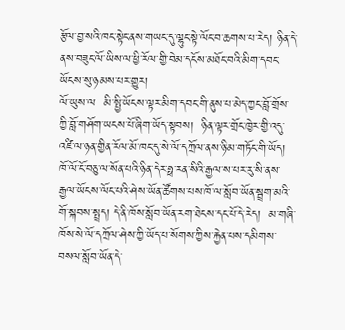རྩོལ་བྱ་སའི་ཁང་སྟེང་ནས་གཡང་དུ་ལྷུང་སྟེ་ལོང་བ་ཆགས་པ་རེད། ཉིན་དེ་ནས་བཟུང་ལོ་ཡིས་ལ་ཕྱི་རོལ་གྱི་བེམ་དངོས་མཐོང་བའི་མིག་དབང་ཡོངས་སུ་ཉམས་པར་གྱུར།
ལོ་ཡུས་ལ  མི་སྤྱི་ཡོངས་ལྟར་མིག་དབང་གི་ནུས་པ་མེད་ཀྱང་བློ་གྲོས་ཀྱི་བློ་གཤོག་ཡངས་པོ་ཞིག་ཡོད་སྟབས།  ཉིན་ལྟར་གྲོང་ཁྱེར་གྱི་འདུ་འཛི་ལ་ཉན་གྱིན་རོལ་མོ་ཁང་དུ་སེ་ལོ་དཀྲོལ་ནས་ཉི་མ་གཏོང་གི་ཡོད། ཁོ་ལོ་ངོ་བཅུ་ལ་སོན་པའི་ཉིན་དེར་ཧྥ་རན་སིའི་རྒྱལ་ས་པར་རུ་སི་ནས་རྒྱལ་ཡོངས་ལོང་པའི་ཤེས་ཡོན་ཚོགས་པས་ཁོ་ལ་སློབ་ཡོན་སྦྲག་མའི་གོ་སྐབས་སྤྲད། དེ་ནི་ཁོས་སློབ་ཡོན་རག་ཐེངས་དང་པོ་དེ་རེད།  མ་གཞི་ཁོས་སེ་ལོ་དཀྲོལ་ཤེས་ཀྱི་ཡོད་པ་སོགས་ཀྱིས་རྐྱེན་པས་དམིགས་བསལ་སློབ་ཡོན་དེ་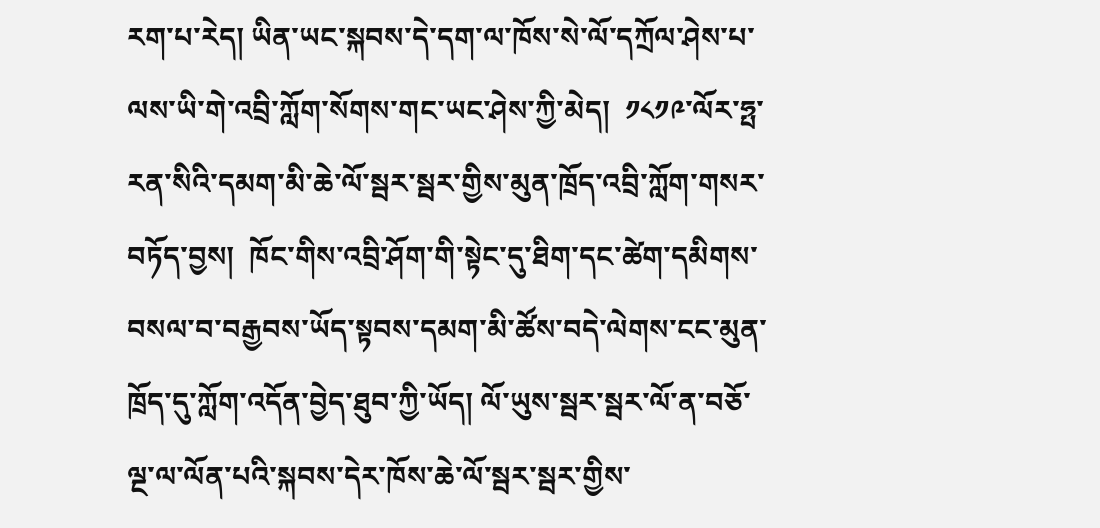རག་པ་རེད། ཡིན་ཡང་སྐབས་དེ་དག་ལ་ཁོས་སེ་ལོ་དཀྲོལ་ཤེས་པ་ལས་ཡི་གེ་འབྲི་ཀློག་སོགས་གང་ཡང་ཤེས་ཀྱི་མེད།  ༡༨༡༩་ལོར་ཧྤ་རན་སིའི་དམག་མི་ཆེ་ལོ་སྦར་སྦར་གྱིས་མུན་ཁྲོད་འབྲི་ཀློག་གསར་བཏོད་བྱས།  ཁོང་གིས་འབྲི་ཤོག་གི་སྟེང་དུ་ཐིག་དང་ཚེག་དམིགས་བསལ་བ་བརྒྱབས་ཡོད་སྟབས་དམག་མི་ཚོས་བདེ་ལེགས་ངང་མུན་ཁྲོད་དུ་ཀློག་འདོན་བྱེད་ཐུབ་ཀྱི་ཡོད། ལོ་ཡུས་སྦར་སྦར་ལོ་ན་བཅོ་ལྔ་ལ་ལོན་པའི་སྐབས་དེར་ཁོས་ཆེ་ལོ་སྦར་སྦར་གྱིས་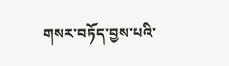གསར་བཏོད་བྱས་པའི་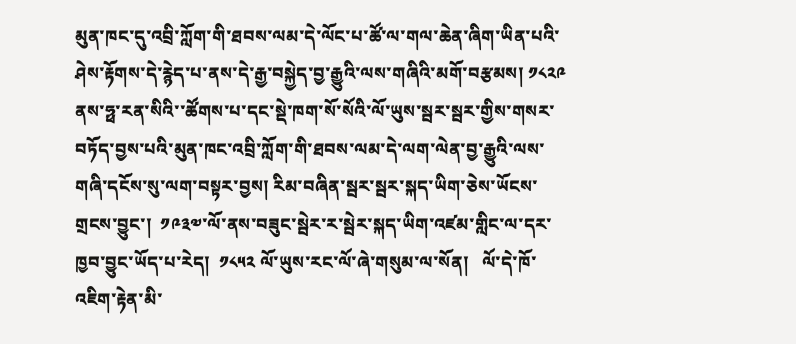མུན་ཁང་དུ་འབྲི་ཀློག་གི་ཐབས་ལམ་དེ་ལོང་པ་ཚོ་ལ་གལ་ཆེན་ཞིག་ཡིན་པའི་ཤེས་རྟོགས་དེ་རྙེད་པ་ནས་དེ་རྒྱ་བསྐྱེད་བྱ་རྒྱུའི་ལས་གཞིའི་མགོ་བརྩམས། ༡༨༢༩  ནས་ཧྥ་རན་སིའི་་ཚོགས་པ་དང་སྡེ་ཁག་སོ་སོའི་ལོ་ཡུས་སྦར་སྦར་གྱིས་གསར་བཏོད་བྱས་པའི་མུན་ཁང་འབྲི་ཀློག་གི་ཐབས་ལམ་དེ་ལག་ལེན་བྱ་རྒྱུའི་ལས་གཞི་དངོས་སུ་ལག་བསྟར་བྱས། རིམ་བཞིན་སྦར་སྦར་སྐད་ཡིག་ཅེས་ཡོངས་གྲངས་བྱུང་།  ༡༩༣༧་ལོ་ནས་བཟུང་སྦེར་ར་སྦེར་སྐད་ཡིག་འཛམ་གླིང་ལ་དར་ཁྱབ་བྱུང་ཡོད་པ་རེད།  ༡༨༥༢ ལོ་ཡུས་རང་ལོ་ཞེ་གསུམ་ལ་སོན།   ལོ་དེ་ཁོ་འཇིག་རྟེན་མི་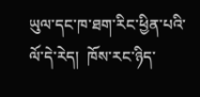ཡུལ་དང་ཁ་ཐག་རིང་ཕྱིན་པའི་ལོ་དེ་རེད།  ཁོས་རང་ཉིད་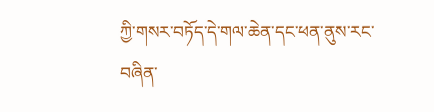ཀྱི་གསར་བཏོད་དེ་གལ་ཆེན་དང་ཕན་ནུས་རང་བཞིན་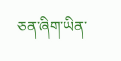ཅན་ཞིག་ཡིན་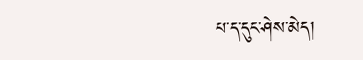པ་ད་དུང་ཤེས་མེད།